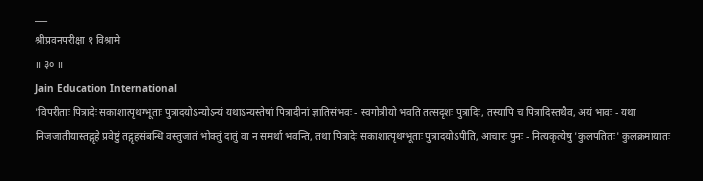___
श्रीप्रवनपरीक्षा १ विश्रामे
॥ ३० ॥
Jain Education International
'विपरीताः पित्रादेः सकाशात्पृथग्भूताः पुत्रादयोऽन्योऽन्यं यथाऽन्यस्तेषां पित्रादीनां ज्ञातिसंभवः - स्वगोत्रीयो भवति तत्सदृशः पुत्रादिः, तस्यापि च पित्रादिस्तथैव, अयं भावः - यथा निजजातीयास्तद्गृहे प्रवेष्टुं तद्गृहसंबन्धि वस्तुजातं भोक्तुं दातुं वा न समर्था भवन्ति, तथा पित्रादेः सकाशात्पृथग्भूताः पुत्रादयोऽपीति, आचारः पुनः - नित्यकृत्येषु 'कुलपतितः' कुलक्रमायातः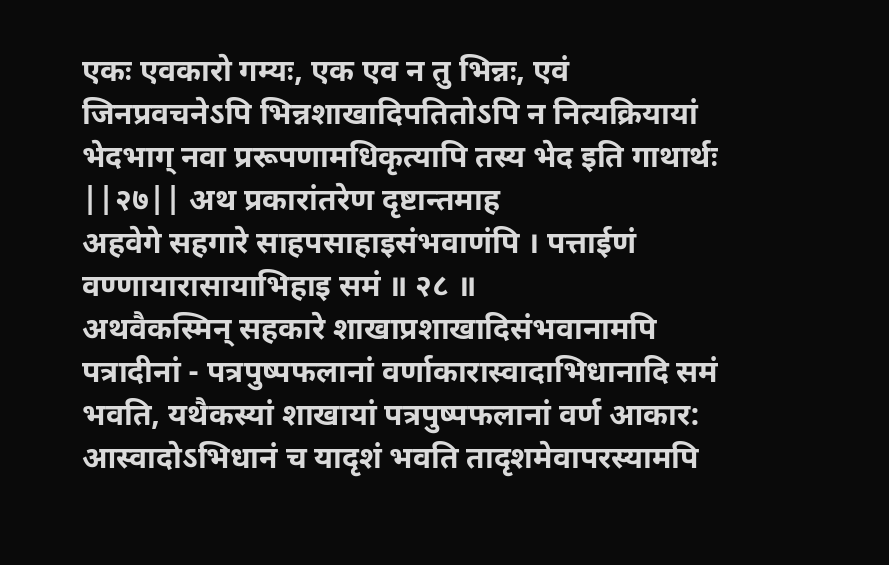एकः एवकारो गम्यः, एक एव न तु भिन्नः, एवं जिनप्रवचनेऽपि भिन्नशाखादिपतितोऽपि न नित्यक्रियायां भेदभाग् नवा प्ररूपणामधिकृत्यापि तस्य भेद इति गाथार्थः ||२७|| अथ प्रकारांतरेण दृष्टान्तमाह
अहवेगे सहगारे साहपसाहाइसंभवाणंपि । पत्ताईणं वण्णायारासायाभिहाइ समं ॥ २८ ॥
अथवैकस्मिन् सहकारे शाखाप्रशाखादिसंभवानामपि पत्रादीनां - पत्रपुष्पफलानां वर्णाकारास्वादाभिधानादि समं भवति, यथैकस्यां शाखायां पत्रपुष्पफलानां वर्ण आकार: आस्वादोऽभिधानं च यादृशं भवति तादृशमेवापरस्यामपि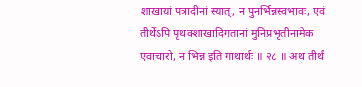शाखायां पत्रादीनां स्यात्, न पुनर्भिन्नस्वभावः, एवं तीर्थेऽपि पृथक्शाखादिगतानां मुनिप्रभृतीनामेक एवाचारो, न भिन्न इति गाथार्थः ॥ २८ ॥ अथ तीर्थं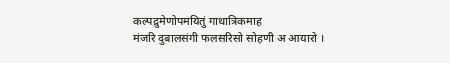कल्पद्रुमेणोपमयितुं गाथात्रिकमाह
मंजरि दुबालसंगी फलसरिसो सोहणी अ आयारो ।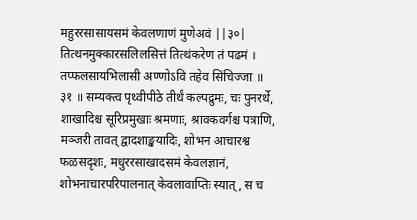महुररसासायसमं केवलणाणं मुणेअवं ||३०| तित्थनमुक्कारसलिलसित्तं तित्थंकरेण तं पढमं । तप्फलसायभिलासी अण्णोऽवि तहेव सिंचिज्जा ॥ ३१ ॥ सम्यक्त्व पृथ्वीपीठे तीर्थं कल्पद्रुमः, चः पुनरर्थे, शाखादिश्च सूरिप्रमुखाः श्रमणाः, श्रावकवर्गश्च पत्राणि, मञ्जरी तावत् द्वादशाङ्खयादिः, शोभन आचारश्व फळसदृशः, मधुररसाखादसमं केवलज्ञानं, शोभनाचारपरिपालनात् केवलावाप्तिः स्यात्, स च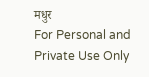मधुर
For Personal and Private Use Only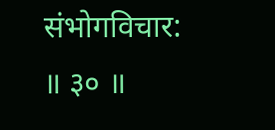संभोगविचार:
॥ ३० ॥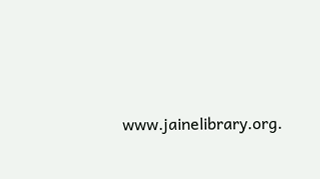www.jainelibrary.org.